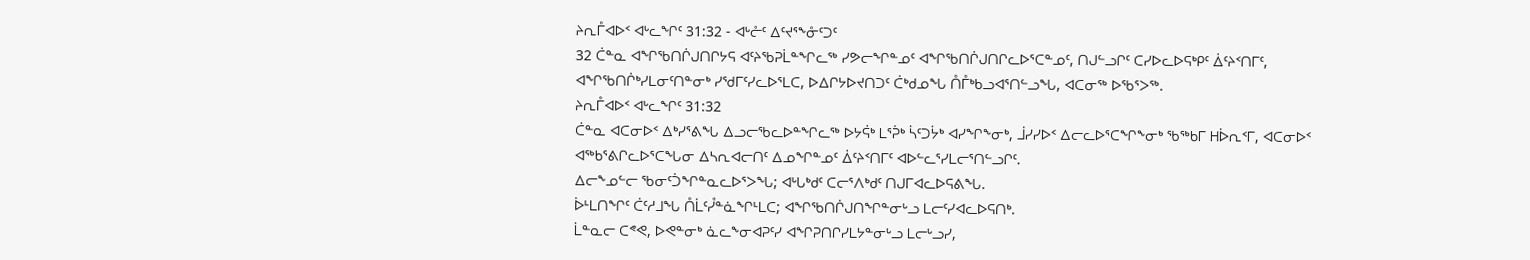ᔨᕆᒤᐊᐅᑉ ᐊᒡᓚᖏᑦ 31:32 - ᐊᒡᓔᑦ ᐃᑦᔪᕐᖕᓁᑦᑐᑦ
32 ᑖᓐᓇ ᐊᖏᖃᑎᒌᒍᑎᒋᔭᕋ ᐊᑦᔨᖃᕈᒫᓐᖏᓚᖅ ᓯᕗᓕᖏᓐᓄᑦ ᐊᖏᖃᑎᒌᒍᑎᒋᓚᐅᕐᑕᓐᓄᑦ, ᑎᒍᓪᓗᒋᑦ ᑕᓯᐅᓚᐅᕋᒃᑭᑦ ᐄᑦᔨᑉᑎᒥᑦ, ᐊᖏᖃᑎᒌᒃᓯᒪᓂᑦᑎᓐᓂᒃ ᓯᖁᒥᑦᓯᓚᐅᕐᒪᑕ, ᐅᐃᒋᔭᐅᔪᑎᑐᑦ ᑖᒃᑯᓄᖓ ᑍᒤᒃᑲᓗᐊᕐᑎᓪᓗᖓ, ᐊᑕᓂᖅ ᐅᖃᕐᐳᖅ.
ᔨᕆᒤᐊᐅᑉ ᐊᒡᓚᖏᑦ 31:32
ᑖᓐᓇ ᐊᑕᓂᐅᑉ ᐃᒃᓯᕐᕕᖓ ᐃᓗᓕᖃᓚᐅᓐᖏᓚᖅ ᐅᔭᕌᒃ ᒪᕐᕉᒃ ᓵᑦᑐᔮᒃ ᐊᓯᖏᖕᓂᒃ, ᒨᓯᓯᐅᑉ ᐃᓕᓚᐅᕐᑕᖏᖕᓂᒃ ᖃᖅᑲᒥ ᕼᐆᕆᑉᒥ, ᐊᑕᓂᐅᑉ ᐊᖅᑲᕐᕕᒋᓚᐅᕐᑕᖓᓂ ᐃᓴᕆᐊᓕᑎᑦ ᐃᓄᖏᓐᓄᑦ ᐄᑦᔨᑉᑎᒥᑦ ᐊᐅᓪᓚᕐᓯᒪᓕᕐᑎᓪᓗᒋᑦ.
ᐃᓕᖕᓄᓪᓕ ᖃᓂᑦᑑᖏᓐᓇᓚᐅᕐᐳᖓ; ᐊᒡᒐᒃᑯᑦ ᑕᓕᕐᐱᒃᑯᑦ ᑎᒍᒥᐊᓚᐅᕋᕕᖓ.
ᐆᒻᒪᑎᖏᑦ ᑖᑦᓱᒧᖓ ᑍᒫᑦᓮᓐᓈᖏᒻᒪᑕ; ᐊᖏᖃᑎᒌᒍᑎᖏᓐᓂᒡᓗ ᒪᓕᑦᓯᐊᓚᐅᕋᑎᒃ.
ᒫᓐᓇᓕ ᑕᕝᕙ, ᐅᕙᓐᓂᒃ ᓈᓚᖕᓂᐊᕈᑦᓯ ᐊᖏᕈᑎᒋᓯᒪᔭᓐᓂᒡᓗ ᒪᓕᒡᓗᓯ,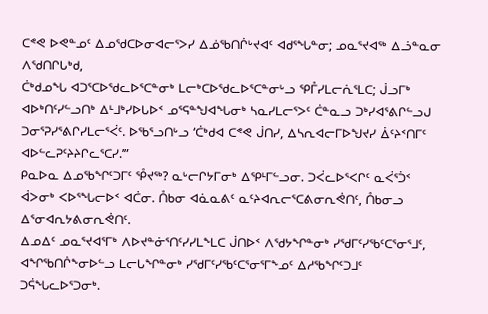ᑕᕝᕙ ᐅᕙᓐᓄᑦ ᐃᓄᖁᑕᐅᓂᐊᓕᕐᐳᓯ ᐃᓅᖃᑎᒌᒡᔪᐊᑦ ᐊᑯᕐᖓᓐᓂ; ᓄᓇᕐᔪᐊᖅ ᐃᓘᓐᓇᓂ ᐱᖁᑎᒋᒐᒃᑯ,
ᑖᒃᑯᓄᖓ ᐊᑐᕐᑕᐅᖁᓚᐅᕐᑕᓐᓂᒃ ᒪᓕᒃᑕᐅᖁᓚᐅᕐᑕᓐᓂᒡᓗ ᕿᒤᓯᒪᓕᕇᕐᒪᑕ; ᒎᓗᒥᒃ ᐊᐅᒃᑎᑦᓯᓪᓗᑎᒃ ᐃᒻᒧᒃᓯᐅᒐᐅᑉ ᓄᕐᕋᓐᖑᐊᖓᓂᒃ ᓴᓇᓯᒪᓕᕐᐳᑦ ᑖᓐᓇᓗ ᑐᒃᓯᐊᕐᕕᒋᓪᓗᒍ ᑐᓂᕐᕈᓯᕐᕕᒋᓯᒪᓕᕐᐹᑦ. ᐅᖃᕐᓗᑎᒡᓗ ‘ᑖᒃᑯᐊ ᑕᕝᕙ ᒎᑎᓯ, ᐃᓴᕆᐊᓕᒥᐅᖑᔪᓯ ᐄᑦᔨᑉᑎᒥᑦ ᐊᐅᓪᓚᕈᑦᔨᔨᒋᓚᕐᑕᓯ.’”
ᑭᓇᐅᓇ ᐃᓄᖃᖏᑦᑐᒥᑦ ᕾᔪᖅ? ᓇᒡᓕᒋᔭᒥᓂᒃ ᐃᕿᒻᒥᓪᓗᓂ. ᑐᐹᓚᐅᕐᐸᒋᑦ ᓇᐹᕐᑑᑉ ᐋᐳᓂᒃ ᐸᐅᕐᖓᓕᐅᑉ ᐊᑖᓂ. ᑍᑲᓂ ᐊᓈᓇᕕᑦ ᓇᑦᔨᐊᕆᓕᕐᑕᕕᓂᕆᕚᑎᑦ, ᑍᑲᓂᓗ ᐃᕐᓂᐊᕆᔭᕕᓂᕆᕚᑎᑦ.
ᐃᓄᐃᑦ ᓄᓇᕐᔪᐊᕐᒥᒃ ᐱᐅᔪᓐᓃᕐᑎᑦᓯᓯᒪᖕᒪᑕ ᒎᑎᐅᑉ ᐱᖁᔭᖏᓐᓂᒃ ᓯᖁᒥᑦᓯᖃᑦᑕᕐᓂᕐᒧᑦ, ᐊᖏᖃᑎᒌᖕᓂᐅᓪᓗ ᒪᓕᒐᖏᓐᓂᒃ ᓯᖁᒥᑦᓯᖃᑦᑕᕐᓂᕐᒥᖕᓄᑦ ᐃᓱᖃᖏᑦᑐᒧᑦ ᑐᕌᖓᓚᐅᕐᑐᓂᒃ.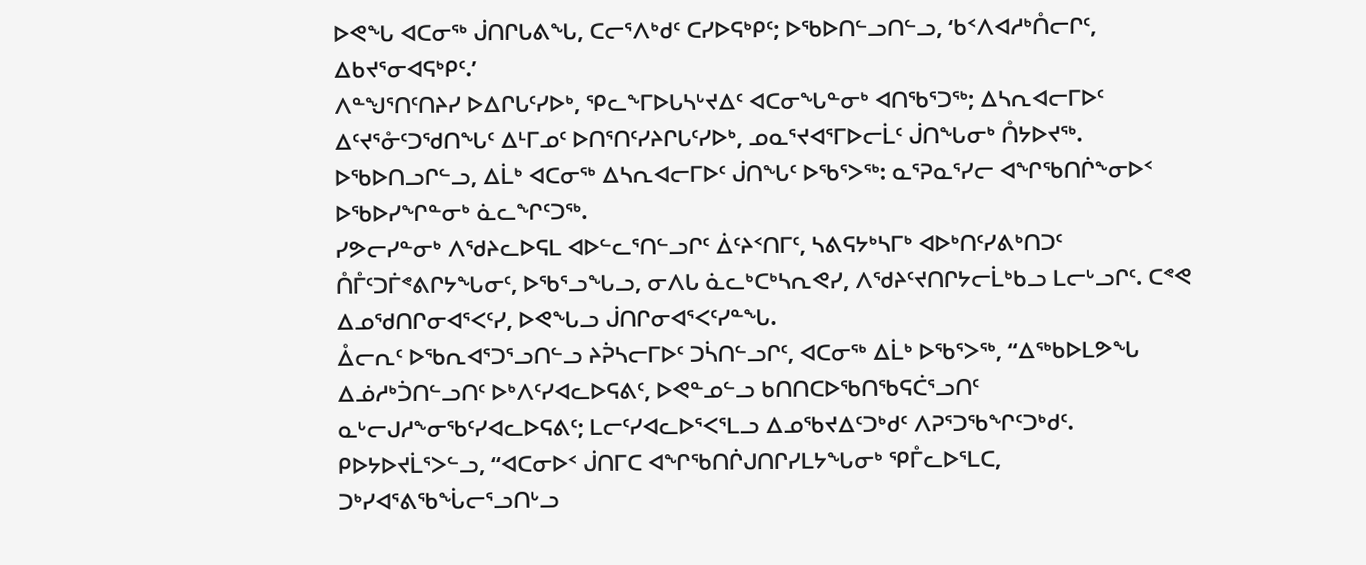ᐅᕙᖓ ᐊᑕᓂᖅ ᒎᑎᒋᒐᕕᖓ, ᑕᓕᕐᐱᒃᑯᑦ ᑕᓯᐅᕋᒃᑭᑦ; ᐅᖃᐅᑎᓪᓗᑎᓪᓗ, ‘ᑲᑉᐱᐊᓱᒃᑍᓕᒋᑦ, ᐃᑲᔪᕐᓂᐊᕋᒃᑭᑦ.’
ᐱᓐᖑᕐᑎᑦᑎᔨᓯ ᐅᐃᒋᒐᑦᓯᐅᒃ, ᕿᓚᖕᒥᐅᒐᓴᒡᔪᐃᑦ ᐊᑕᓂᖓᓐᓂᒃ ᐊᑎᖃᕐᑐᖅ; ᐃᓴᕆᐊᓕᒥᐅᑦ ᐃᑦᔪᕐᓁᑦᑐᖁᑎᖓᑦ ᐃᒻᒥᓄᑦ ᐅᑎᕐᑎᑦᓯᔨᒋᒐᑦᓯᐅᒃ, ᓄᓇᕐᔪᐊᕐᒥᐅᓕᒫᑦ ᒎᑎᖓᓂᒃ ᑍᔭᐅᔪᖅ.
ᐅᖃᐅᑎᓗᒋᓪᓗ, ᐃᒫᒃ ᐊᑕᓂᖅ ᐃᓴᕆᐊᓕᒥᐅᑦ ᒎᑎᖓᑦ ᐅᖃᕐᐳᖅ: ᓇᕐᕈᓇᕐᓯᓕ ᐊᖏᖃᑎᒌᖕᓂᐅᑉ ᐅᖃᐅᓯᖏᓐᓂᒃ ᓈᓚᖏᑦᑐᖅ.
ᓯᕗᓕᓯᓐᓂᒃ ᐱᖁᔨᓚᐅᕋᒪ ᐊᐅᓪᓚᕐᑎᓪᓗᒋᑦ ᐄᑦᔨᑉᑎᒥᑦ, ᓴᕕᕋᔭᒃᓴᒥᒃ ᐊᐅᒃᑎᑦᓯᕕᒃᑎᑐᑦ ᑍᒤᑦᑐᒦᕝᕕᒋᔭᖓᓂᑦ, ᐅᖃᕐᓗᖓᓗ, ᓂᐱᒐ ᓈᓚᒃᑕᒃᓴᕆᕙᓯ, ᐱᖁᔨᑦᔪᑎᒋᔭᓕᒫᒃᑲᓗ ᒪᓕᒡᓗᒋᑦ. ᑕᕝᕙ ᐃᓄᖁᑎᒋᓂᐊᕐᐸᑦᓯ, ᐅᕙᖓᓗ ᒎᑎᒋᓂᐊᕐᐸᑦᓯᓐᖓ.
ᐂᓕᕆᑦ ᐅᖃᕆᐊᕐᑐᕐᓗᑎᓪᓗ ᔨᕉᓴᓕᒥᐅᑦ ᑐᓵᑎᓪᓗᒋᑦ, ᐊᑕᓂᖅ ᐃᒫᒃ ᐅᖃᕐᐳᖅ, “ᐃᖅᑲᐅᒪᕗᖓ ᐃᓅᓱᒃᑑᑎᓪᓗᑎᑦ ᐅᒃᐱᑦᓯᐊᓚᐅᕋᕕᑦ, ᐅᕙᓐᓄᓪᓗ ᑲᑎᑎᑕᐅᖃᑎᖃᕋᑖᕐᓗᑎᑦ ᓇᒡᓕᒍᓱᖕᓂᖃᑦᓯᐊᓚᐅᕋᕕᑦ; ᒪᓕᑦᓯᐊᓚᐅᕐᐸᕐᒪᓗ ᐃᓄᖃᔪᐃᑦᑐᒃᑯᑦ ᐱᕈᕐᑐᖃᖏᑦᑐᒃᑯᑦ.
ᑭᐅᔭᐅᔪᒫᕐᐳᓪᓗ, “ᐊᑕᓂᐅᑉ ᒎᑎᒥᑕ ᐊᖏᖃᑎᒌᒍᑎᒋᓯᒪᔭᖓᓂᒃ ᕿᒤᓚᐅᕐᒪᑕ, ᑐᒃᓯᐊᕐᕕᖃᖔᓕᕐᓗᑎᒡᓗ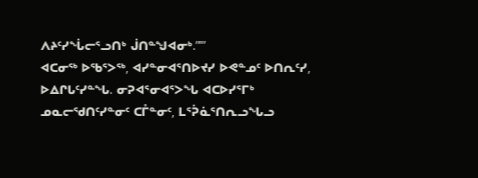ᐱᔨᑦᓯᖔᓕᕐᓗᑎᒃ ᒎᑎᓐᖑᐊᓂᒃ.”’”
ᐊᑕᓂᖅ ᐅᖃᕐᐳᖅ, ᐊᓯᓐᓂᐊᕐᑎᐅᔪᓯ ᐅᕙᓐᓄᑦ ᐅᑎᕆᑦᓯ, ᐅᐃᒋᒐᑦᓯᓐᖓ. ᓂᕈᐊᕐᓂᐊᕐᐳᖓ ᐊᑕᐅᓯᕐᒥᒃ ᓄᓇᓕᖁᑎᑦᓯᓐᓂᑦ ᑕᒤᓐᓂᑦ, ᒪᕐᕉᓈᕐᑎᕆᓗᖓᓗ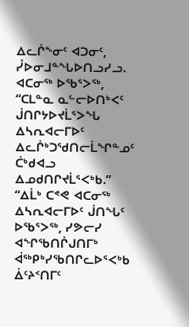ᐃᓚᒌᖕᓂᑦ ᐊᑐᓂᑦ, ᓮᐅᓂᒧᓐᖓᐅᑎᓗᓯᓗ.
ᐊᑕᓂᖅ ᐅᖃᕐᐳᖅ, “ᑕᒪᓐᓇ ᓇᓪᓕᐅᑎᒃᐸᑦ ᒎᑎᒋᔭᐅᔪᒫᕐᐳᖓ ᐃᓴᕆᐊᓕᒥᐅᑦ ᐃᓚᒌᒃᑐᖁᑎᓕᒫᖏᓐᓄᑦ ᑖᒃᑯᐊᓗ ᐃᓄᑯᑎᒋᔪᒫᕐᐸᒃᑲ.”
“ᐃᒫᒃ ᑕᕝᕙ ᐊᑕᓂᖅ ᐃᓴᕆᐊᓕᒥᐅᑦ ᒎᑎᖓᑦ ᐅᖃᕐᐳᖅ, ᓯᕗᓕᓯ ᐊᖏᖃᑎᒌᒍᑎᒥᒃ ᐋᖅᑭᒃᓯᖃᑎᒋᓚᐅᕐᐸᒃᑲ ᐄᑦᔨᑉᑎᒥᑦ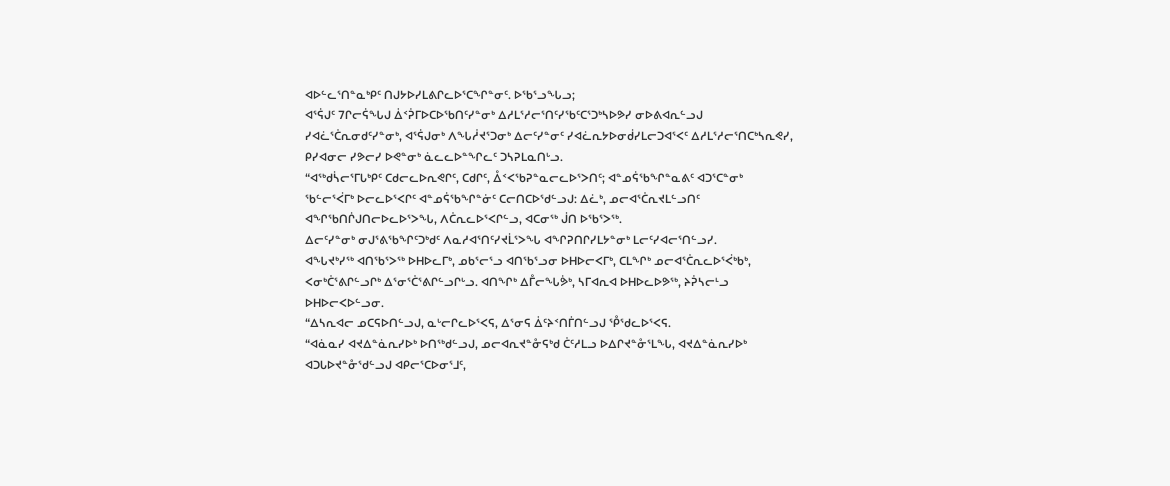ᐊᐅᓪᓚᕐᑎᓐᓇᒃᑭᑦ ᑎᒍᔭᐅᓯᒪᕕᒋᓚᐅᕐᑕᖏᓐᓂᑦ. ᐅᖃᕐᓗᖓᓗ;
ᐊᕐᕌᒍᑦ 7ᒋᓕᕌᖓᒍ ᐄᑉᕉᒥᐅᑕᐅᖃᑎᑦᓯᓐᓂᒃ ᐃᓱᒪᕐᓱᓕᕐᑎᑦᓯᖃᑦᑕᕐᑐᒃᓴᐅᕗᓯ ᓂᐅᕕᐊᕆᓪᓗᒍ ᓯᐊᓛᕐᑖᕆᓂᑯᑦᓯᓐᓂᒃ, ᐊᕐᕌᒍᓂᒃ ᐱᖓᓲᔪᕐᑐᓂᒃ ᐃᓕᑦᓯᓐᓂᑦ ᓯᐊᓛᕆᔭᐅᓂᑰᓯᒪᓕᑐᐊᕐᐸᑦ ᐃᓱᒪᕐᓱᓕᕐᑎᑕᒃᓴᕆᕙᓯ, ᑭᓯᐊᓂᓕ ᓯᕗᓕᓯ ᐅᕙᓐᓂᒃ ᓈᓚᓚᐅᓐᖏᓚᑦ ᑐᓴᕈᒪᓇᑎᒡᓗ.
“ᐊᖅᑯᓵᓕᕐᒥᒐᒃᑭᑦ ᑕᑯᓕᓚᐅᕆᕙᒋᑦ, ᑕᑯᒋᑦ, ᐂᑉᐸᖃᕈᓐᓇᓕᓚᐅᕐᐳᑎᑦ; ᐊᓐᓄᕌᖃᖏᓐᓇᕕᑦ ᐊᑐᕐᑕᓐᓂᒃ ᖃᓪᓕᕐᐹᒥᒃ ᐅᓕᓚᐅᕐᐸᒋᑦ ᐊᓐᓄᕌᖃᖏᓐᓃᑦ ᑕᓕᑎᑕᐅᖁᓪᓗᒍ: ᐃᓛᒃ, ᓄᓕᐊᕐᑖᕆᔪᒪᓪᓗᑎᑦ ᐊᖏᖃᑎᒌᒍᑎᓕᐅᓚᐅᕐᐳᖓ, ᐱᑖᕆᓚᐅᕐᐸᒋᓪᓗ, ᐊᑕᓂᖅ ᒎᑎ ᐅᖃᕐᐳᖅ.
ᐃᓕᑦᓯᓐᓂᒃ ᓂᒍᕐᕕᖃᖏᑦᑐᒃᑯᑦ ᐱᓇᓱᐊᕐᑎᑦᓯᔪᒫᕐᐳᖓ ᐊᖏᕈᑎᒋᓯᒪᔭᓐᓂᒃ ᒪᓕᑦᓯᐊᓕᕐᑎᓪᓗᓯ.
ᐊᖓᔪᒃᓯᖅ ᐊᑎᖃᕐᐳᖅ ᐅᕼᐅᓚᒥᒃ, ᓄᑲᕐᓕᕐᓗ ᐊᑎᖃᕐᓗᓂ ᐅᕼᐅᓕᐸᒥᒃ, ᑕᒪᖏᒃ ᓄᓕᐊᕐᑖᕆᓚᐅᕐᐹᒃᑲᒃ, ᐸᓂᒃᑖᕐᕕᒋᓪᓗᒋᒃ ᐃᕐᓂᕐᑖᕐᕕᒋᓪᓗᒋᒡᓗ. ᐊᑎᖏᒃ ᐃᒤᓕᖓᕘᒃ, ᓴᒥᐊᕆᐊ ᐅᕼᐅᓚᐅᕗᖅ, ᔨᕉᓴᓕᒻᓗ ᐅᕼᐅᓕᐸᐅᓪᓗᓂ.
“ᐃᓴᕆᐊᓕ ᓄᑕᕋᐅᑎᓪᓗᒍ, ᓇᒡᓕᒋᓚᐅᕐᐸᕋ, ᐃᕐᓂᕋ ᐄᑦᔨᑉᑎᒦᑎᓪᓗᒍ ᕾᖁᓚᐅᕐᐸᕋ.
“ᐊᓈᓇᓯ ᐊᔪᐃᓐᓈᕆᓯᐅᒃ ᐅᑎᖅᑯᓪᓗᒍ, ᓄᓕᐊᕆᔪᓐᓁᕋᒃᑯ ᑖᑦᓱᒪᓗ ᐅᐃᒋᔪᓐᓁᕐᒪᖓ, ᐊᔪᐃᓐᓈᕆᓯᐅᒃ ᐊᑐᒐᐅᔪᓐᓁᖁᓪᓗᒍ ᐊᑭᓕᕐᑕᐅᓂᕐᒧᑦ,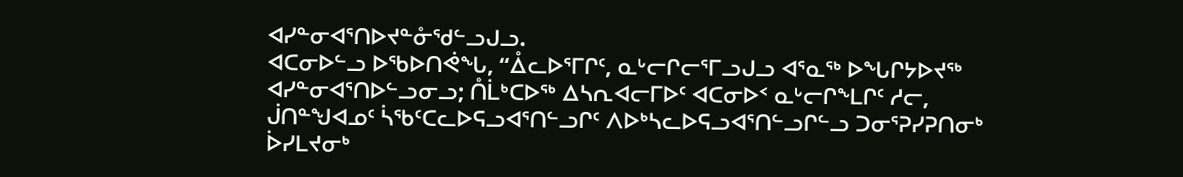ᐊᓯᓐᓂᐊᕐᑎᐅᔪᓐᓁᖁᓪᓗᒍᓗ.
ᐊᑕᓂᐅᓪᓗ ᐅᖃᐅᑎᕚᖓ, “ᐂᓚᐅᕐᒥᒋᑦ, ᓇᒡᓕᒋᓕᕐᒥᓗᒍᓗ ᐊᕐᓇᖅ ᐅᖓᒋᔭᐅᔪᖅ ᐊᓯᓐᓂᐊᕐᑎᐅᓪᓗᓂᓗ; ᑍᒫᒃᑕᐅᖅ ᐃᓴᕆᐊᓕᒥᐅᑦ ᐊᑕᓂᐅᑉ ᓇᒡᓕᒋᖕᒪᒋᑦ ᓱᓕ, ᒎᑎᓐᖑᐊᓄᑦ ᓵᖃᑦᑕᓚᐅᕋᓗᐊᕐᑎᓪᓗᒋᑦ ᐱᐅᒃᓴᓚᐅᕋᓗᐊᕐᑎᓪᓗᒋᓪᓗ ᑐᓂᕐᕈᓯᕈᑎᓂᒃ ᐆᓯᒪᔪᓂᒃ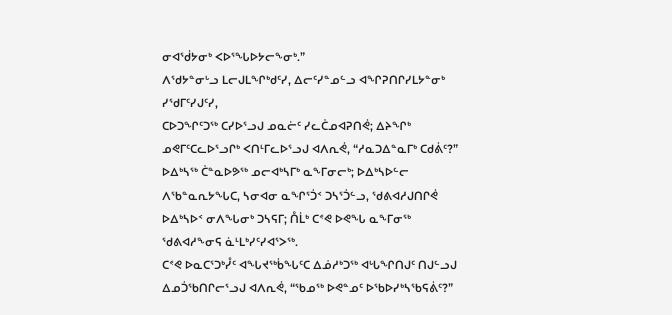ᓂᐊᖂᔭᓂᒃ ᐸᐅᕐᖓᐅᔭᓕᖕᓂᒃ.”
ᐱᖁᔭᓐᓂᒡᓗ ᒪᓕᒍᒪᖏᒃᑯᑦᓯ, ᐃᓕᑦᓯᓐᓄᓪᓗ ᐊᖏᕈᑎᒋᓯᒪᔭᓐᓂᒃ ᓯᖁᒥᑦᓯᒍᑦᓯ,
ᑕᐅᑐᖏᑦᑐᖅ ᑕᓯᐅᕐᓗᒍ ᓄᓇᓖᑦ ᓯᓚᑖᓄᐊᕈᑎᕚ; ᐃᔨᖏᒃ ᓄᕙᒥᑦᑕᓚᐅᕐᓗᒋᒃ ᐸᑎᒻᒥᓚᐅᕐᓗᒍ ᐊᐱᕆᕚ, “ᓱᓇᑐᐃᓐᓇᒥᒃ ᑕᑯᕖᑦ?”
ᐅᐃᒃᓴᖅ ᑖᓐᓇᐅᕗᖅ ᓄᓕᐊᒃᓴᒥᒃ ᓇᖕᒥᓂᓕᒃ; ᐅᐃᒃᓴᐅᓪᓕ ᐱᖃᓐᓇᕆᔭᖓᑕ, ᓴᓂᐊᓂ ᓇᖏᕐᑑᑉ ᑐᓴᕐᑑᓪᓗ, ᖁᕕᐊᓱᒍᑎᒋᕚ ᐅᐃᒃᓴᐅᑉ ᓂᐱᖓᓂᒃ ᑐᓴᕋᒥ; ᑍᒫᒃ ᑕᕝᕙ ᐅᕙᖓ ᓇᖕᒥᓂᖅ ᖁᕕᐊᓱᖕᓂᕋ ᓈᒻᒪᒃᓯᑦᓯᐊᕐᐳᖅ.
ᑕᕝᕙ ᐅᓇᑕᕐᑐᒃᓮᑦ ᐊᖓᔪᖅᑳᖓᑦᑕ ᐃᓅᓱᒃᑐᖅ ᐊᒡᒐᖏᑎᒍᑦ ᑎᒍᓪᓗᒍ ᐃᓄᑑᖃᑎᒋᓕᕐᓗᒍ ᐊᐱᕆᕚ, “ᖃᓄᖅ ᐅᕙᓐᓄᑦ ᐅᖃᐅᓯᒃᓴᖃᕋᕖᑦ?”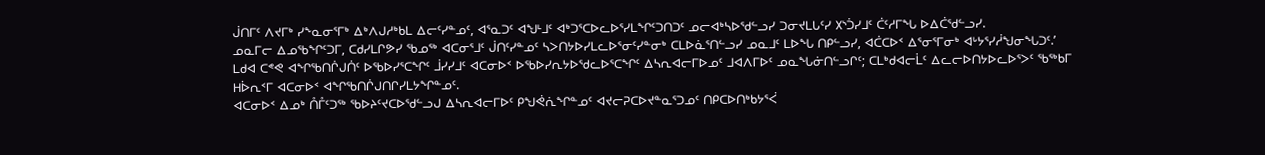ᒎᑎᒥᑦ ᐱᔪᒥᒃ ᓯᖕᓇᓂᕐᒥᒃ ᐃᒃᐱᒍᓱᒃᑲᒪ ᐃᓕᑦᓯᓐᓄᑦ, ᐊᕐᓇᑐᑦ ᐊᖑᒻᒧᑦ ᐊᒃᑐᕐᑕᐅᓚᐅᕐᓯᒪᖏᑦᑐᑎᑐᑦ ᓄᓕᐊᒃᓴᐅᖁᓪᓗᓯ ᑐᓂᔪᒪᒐᑦᓯ ᙭ᔅᑑᓯᒧᑦ ᑖᑦᓱᒥᖓ ᐅᐃᑖᖁᓪᓗᓯ.
ᓄᓇᒥᓕ ᐃᓄᖃᖏᑦᑐᒥ, ᑕᑯᓯᒪᒋᕗᓯ ᖃᓄᖅ ᐊᑕᓂᕐᒧᑦ ᒎᑎᑦᓯᓐᓄᑦ ᓴᐳᑎᔭᐅᓯᒪᓚᐅᕐᓂᑦᓯᓐᓂᒃ ᑕᒪᐅᓈᕐᑎᓪᓗᓯ ᓄᓇᒧᑦ ᒪᐅᖓ ᑎᑭᓪᓗᓯ, ᐊᑖᑕᐅᑉ ᐃᕐᓂᕐᒥᓂᒃ ᐊᒡᔭᕐᓯᓲᖑᓂᖓᑐᑦ.’
ᒪᑯᐊ ᑕᕝᕙ ᐊᖏᖃᑎᒌᒍᑏᑦ ᐅᖃᐅᓯᕐᑕᖏᑦ ᒨᓯᓯᒧᑦ ᐊᑕᓂᐅᑉ ᐅᖃᐅᓯᕆᔭᐅᖁᓚᐅᕐᑕᖏᑦ ᐃᓴᕆᐊᓕᒥᐅᓄᑦ ᒧᐊᐱᒥᐅᑦ ᓄᓇᖓᓃᑎᓪᓗᒋᑦ; ᑕᒪᒃᑯᐊᓕᒫᑦ ᐃᓚᓕᐅᑎᔭᐅᓚᐅᕐᐳᑦ ᖃᖅᑲᒥ ᕼᐆᕆᑉᒥ ᐊᑕᓂᐅᑉ ᐊᖏᖃᑎᒌᒍᑎᒋᓯᒪᔭᖏᓐᓄᑦ.
ᐊᑕᓂᐅᑉ ᐃᓄᒃ ᑍᒤᑦᑐᖅ ᖃᐅᔨᑦᔪᑕᐅᖁᓪᓗᒍ ᐃᓴᕆᐊᓕᒥᐅᑦ ᑭᖑᕚᕇᖏᓐᓄᑦ ᐊᔪᓕᕈᑕᐅᔪᓐᓇᕐᑐᓄᑦ ᑎᑭᑕᐅᑎᒃᑲᔭᕐᐹ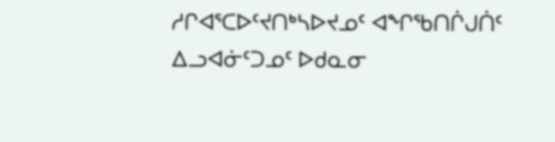ᓱᒋᐊᕐᑕᐅᑦᔪᑎᒃᓴᐅᔪᓄᑦ ᐊᖏᖃᑎᒌᒍᑏᑦ ᐃᓗᐊᓃᑦᑐᓄᑦ ᐅᑯᓇᓂ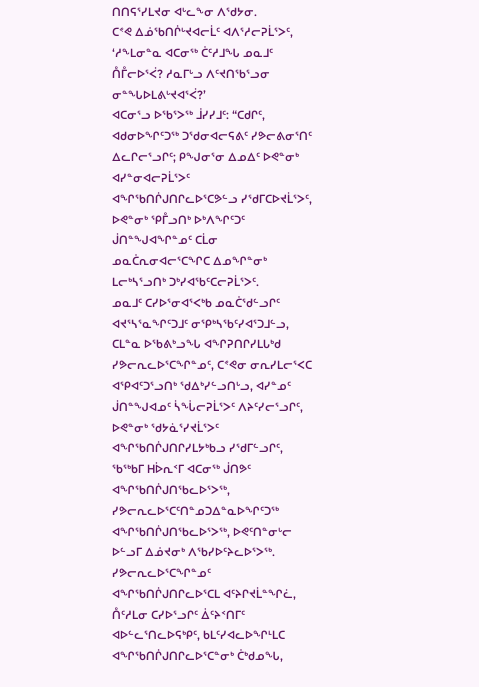ᑎᑎᕋᕐᓯᒪᔪᓂ ᐊᒡᓚᖕᓂ ᐱᖁᔭᓂ.
ᑕᕝᕙ ᐃᓅᖃᑎᒌᒡᔪᐊᓕᒫᑦ ᐊᐱᕐᓱᓕᕈᒫᕐᐳᑦ, ‘ᓱᖕᒪᓂᓐᓇ ᐊᑕᓂᖅ ᑖᑦᓱᒧᖓ ᓄᓇᒧᑦ ᑍᒤᓕᐅᕐᐹ? ᓱᓇᒥᒡᓗ ᐱᑦᔪᑎᖃᕐᓗᓂ ᓂᓐᖓᐅᒪᕕᒡᔪᐊᕐᐹ?’
ᐊᑕᓂᕐᓗ ᐅᖃᕐᐳᖅ ᒨᓯᓯᒧᑦ: “ᑕᑯᒋᑦ, ᐊᑯᓂᐅᖏᑦᑐᖅ ᑐᖁᓂᐊᓕᕋᕕᑦ ᓯᕗᓕᕕᓂᕐᑎᑦ ᐃᓚᒋᓕᕐᓗᒋᑦ; ᑭᖑᓂᕐᓂ ᐃᓄᐃᑦ ᐅᕙᓐᓂᒃ ᐊᓯᓐᓂᐊᓕᕈᒫᕐᐳᑦ ᐊᖏᖃᑎᒌᒍᑎᒋᓚᐅᕐᑕᕗᓪᓗ ᓯᖁᒥᑕᐅᔪᒫᕐᐳᑦ, ᐅᕙᓐᓂᒃ ᕿᒤᓗᑎᒃ ᐅᒃᐱᖏᑦᑐᑦ ᒎᑎᓐᖑᐊᖏᓐᓄᑦ ᑕᒫᓂ ᓄᓇᑖᕆᓂᐊᓕᕐᑕᖏᑕ ᐃᓄᖏᓐᓂᒃ ᒪᓕᒃᓴᕐᓗᑎᒃ ᑐᒃᓯᐊᖃᑦᑕᓕᕈᒫᕐᐳᑦ.
ᓄᓇᒧᑦ ᑕᓯᐅᕐᓂᐊᕐᐸᒃᑲ ᓄᓇᑖᖁᓪᓗᒋᑦ ᐊᔪᕐᓴᕐᓇᖏᑦᑐᒧᑦ ᓂᕿᒃᓴᖃᑦᓯᐊᕐᑐᒧᓪᓗ, ᑕᒪᓐᓇ ᐅᖃᕕᒃᓗᖓ ᐊᖏᕈᑎᒋᓯᒪᒐᒃᑯ ᓯᕗᓕᕆᓚᐅᕐᑕᖏᓐᓄᑦ, ᑕᕝᕙᓂ ᓂᕆᓯᒪᓕᕐᐸᑕ ᐊᕿᐊᑦᑐᕐᓗᑎᒃ ᖁᐃᒃᓯᓪᓗᑎᒡᓗ, ᐊᓯᓐᓄᑦ ᒎᑎᓐᖑᐊᓄᑦ ᓵᖔᓕᕈᒫᕐᐳᑦ ᐱᔨᑦᓯᓕᕐᓗᒋᑦ, ᐅᕙᓐᓂᒃ ᖁᔭᓈᕐᓯᔪᒫᕐᐳᑦ ᐊᖏᖃᑎᒌᒍᑎᒋᓯᒪᔭᒃᑲᓗ ᓯᖁᒥᓪᓗᒋᑦ,
ᖃᖅᑲᒥ ᕼᐆᕆᑉᒥ ᐊᑕᓂᖅ ᒎᑎᕗᑦ ᐊᖏᖃᑎᒌᒍᑎᖃᓚᐅᕐᐳᖅ,
ᓯᕗᓕᕆᓚᐅᕐᑕᑦᑎᓐᓄᑐᐃᓐᓇᐅᖏᑦᑐᖅ ᐊᖏᖃᑎᒌᒍᑎᖃᓚᐅᕐᐳᖅ, ᐅᕙᑦᑎᓐᓂᒡᓕ ᐅᓪᓗᒥ ᐃᓅᔪᓂᒃ ᐱᖃᓯᐅᑦᔨᓚᐅᕐᐳᖅ.
ᓯᕗᓕᕆᓚᐅᕐᑕᖏᓐᓄᑦ ᐊᖏᖃᑎᒌᒍᑎᒋᓚᐅᕐᑕᒪ ᐊᑦᔨᒋᔪᒫᓐᖏᓛ, ᑍᑦᓱᒪᓂ ᑕᓯᐅᕐᓗᒋᑦ ᐄᑦᔨᑉᑎᒥᑦ ᐊᐅᓪᓚᕐᑎᓚᐅᕋᒃᑭᑦ, ᑲᒪᑦᓯᐊᓚᐅᖏᒻᒪᑕ ᐊᖏᖃᑎᒌᒍᑎᒋᓚᐅᕐᑕᓐᓂᒃ ᑖᒃᑯᓄᖓ,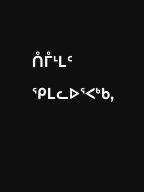ᑍᒤᒻᒪᑦ ᕿᒪᓚᐅᕐᐸᒃᑲ,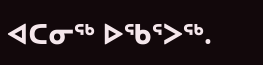ᐊᑕᓂᖅ ᐅᖃᕐᐳᖅ.